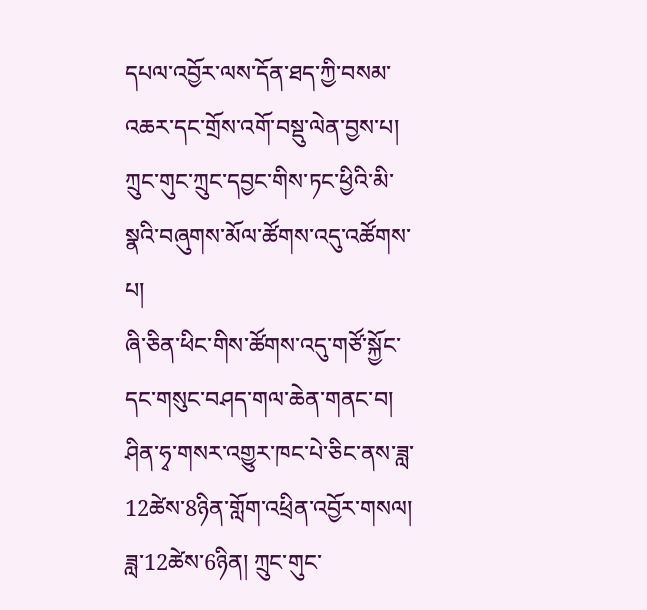དཔལ་འབྱོར་ལས་དོན་ཐད་ཀྱི་བསམ་འཆར་དང་གྲོས་འགོ་བསྡུ་ལེན་བྱས་པ།
ཀྲུང་གུང་ཀྲུང་དབྱང་གིས་ཏང་ཕྱིའི་མི་སྣའི་བཞུགས་མོལ་ཚོགས་འདུ་འཚོགས་པ།
ཞི་ཅིན་ཕིང་གིས་ཚོགས་འདུ་གཙོ་སྐྱོང་དང་གསུང་བཤད་གལ་ཆེན་གནང་བ།
ཤིན་ཧྭ་གསར་འགྱུར་ཁང་པེ་ཅིང་ནས་ཟླ་12ཚེས་8ཉིན་གློག་འཕྲིན་འབྱོར་གསལ། ཟླ་12ཚེས་6ཉིན། ཀྲུང་གུང་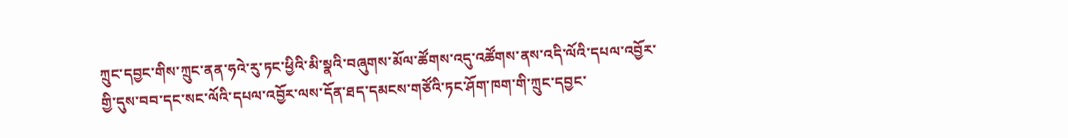ཀྲུང་དབྱང་གིས་ཀྲུང་ནན་ཧའེ་རུ་ཏང་ཕྱིའི་མི་སྣའི་བཞུགས་མོལ་ཚོགས་འདུ་འཚོགས་ནས་འདི་ལོའི་དཔལ་འབྱོར་གྱི་དུས་བབ་དང་སང་ལོའི་དཔལ་འབྱོར་ལས་དོན་ཐད་དམངས་གཙོའི་ཏང་ཤོག་ཁག་གི་ཀྲུང་དབྱང་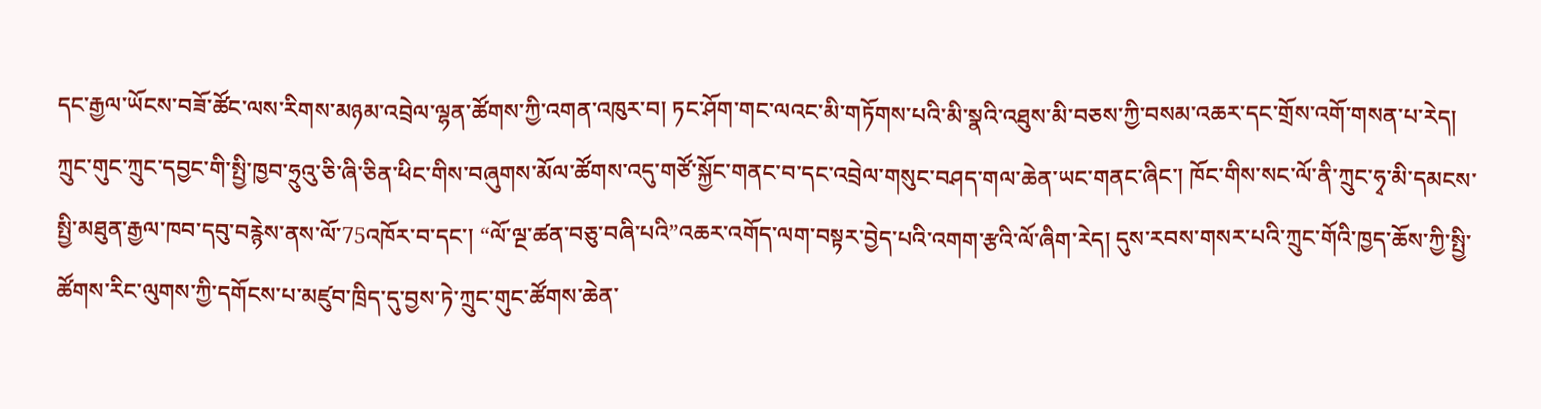དང་རྒྱལ་ཡོངས་བཟོ་ཚོང་ལས་རིགས་མཉམ་འབྲེལ་ལྷན་ཚོགས་ཀྱི་འགན་འཁུར་བ། ཏང་ཤོག་གང་ལའང་མི་གཏོགས་པའི་མི་སྣའི་འཐུས་མི་བཅས་ཀྱི་བསམ་འཆར་དང་གྲོས་འགོ་གསན་པ་རེད། ཀྲུང་གུང་ཀྲུང་དབྱང་གི་སྤྱི་ཁྱབ་ཧྲུའུ་ཅི་ཞི་ཅིན་ཕིང་གིས་བཞུགས་མོལ་ཚོགས་འདུ་གཙོ་སྐྱོང་གནང་བ་དང་འབྲེལ་གསུང་བཤད་གལ་ཆེན་ཡང་གནང་ཞིང་། ཁོང་གིས་སང་ལོ་ནི་ཀྲུང་ཧྭ་མི་དམངས་སྤྱི་མཐུན་རྒྱལ་ཁབ་དབུ་བརྙེས་ནས་ལོ་75འཁོར་བ་དང་། “ལོ་ལྔ་ཚན་བཅུ་བཞི་པའི”འཆར་འགོད་ལག་བསྟར་བྱེད་པའི་འགག་རྩའི་ལོ་ཞིག་རེད། དུས་རབས་གསར་པའི་ཀྲུང་གོའི་ཁྱད་ཆོས་ཀྱི་སྤྱི་ཚོགས་རིང་ལུགས་ཀྱི་དགོངས་པ་མཛུབ་ཁྲིད་དུ་བྱས་ཏེ་ཀྲུང་གུང་ཚོགས་ཆེན་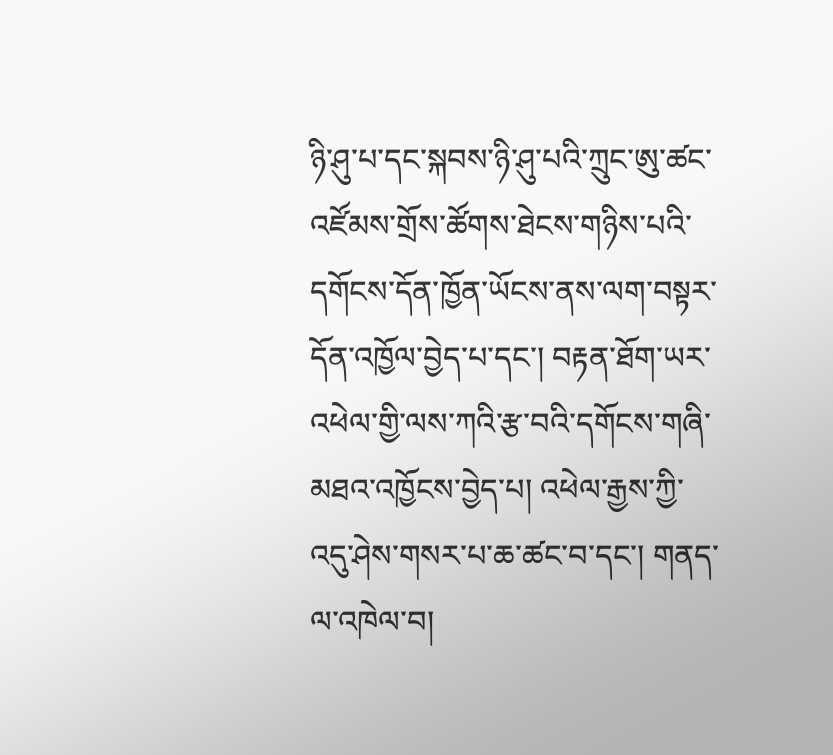ཉི་ཤུ་པ་དང་སྐབས་ཉི་ཤུ་པའི་ཀྲུང་ཨུ་ཚང་འཛོམས་གྲོས་ཚོགས་ཐེངས་གཉིས་པའི་དགོངས་དོན་ཁྱོན་ཡོངས་ནས་ལག་བསྟར་དོན་འཁྱོལ་བྱེད་པ་དང་། བརྟན་ཐོག་ཡར་འཕེལ་གྱི་ལས་ཀའི་རྩ་བའི་དགོངས་གཞི་མཐའ་འཁྱོངས་བྱེད་པ། འཕེལ་རྒྱས་ཀྱི་འདུ་ཤེས་གསར་པ་ཆ་ཚང་བ་དང་། གནད་ལ་འཁེལ་བ།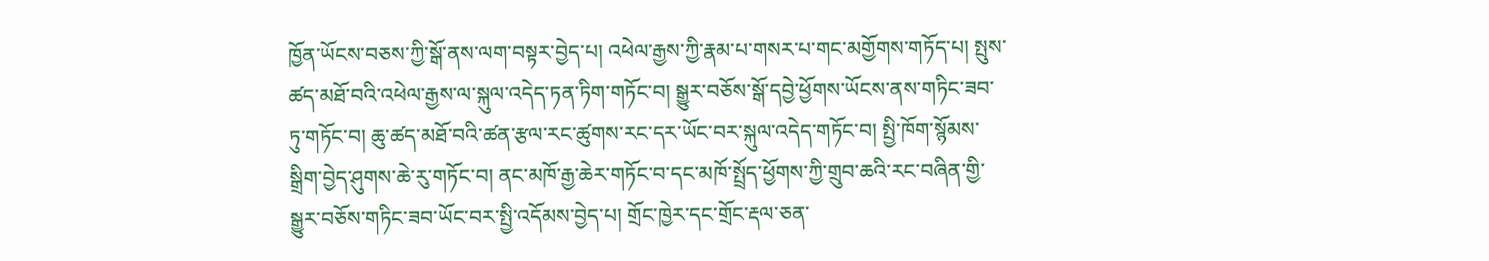ཁྱོན་ཡོངས་བཅས་ཀྱི་སྒོ་ནས་ལག་བསྟར་བྱེད་པ། འཕེལ་རྒྱས་ཀྱི་རྣམ་པ་གསར་པ་གང་མགྱོགས་གཏོད་པ། སྤུས་ཚད་མཐོ་བའི་འཕེལ་རྒྱས་ལ་སྐུལ་འདེད་ཏན་ཏིག་གཏོང་བ། སྒྱུར་བཅོས་སྒོ་དབྱེ་ཕྱོགས་ཡོངས་ནས་གཏིང་ཟབ་ཏུ་གཏོང་བ། ཆུ་ཚད་མཐོ་བའི་ཚན་རྩལ་རང་ཚུགས་རང་དར་ཡོང་བར་སྐུལ་འདེད་གཏོང་བ། སྤྱི་ཁོག་སྙོམས་སྒྲིག་བྱེད་ཤུགས་ཆེ་རུ་གཏོང་བ། ནང་མཁོ་རྒྱ་ཆེར་གཏོང་བ་དང་མཁོ་སྤྲོད་ཕྱོགས་ཀྱི་གྲུབ་ཆའི་རང་བཞིན་གྱི་སྒྱུར་བཅོས་གཏིང་ཟབ་ཡོང་བར་སྤྱི་འདོམས་བྱེད་པ། གྲོང་ཁྱེར་དང་གྲོང་རྡལ་ཅན་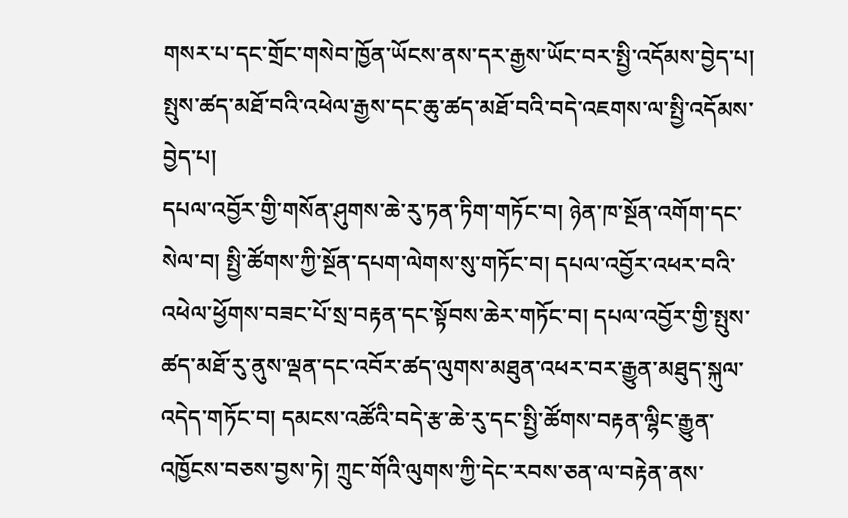གསར་པ་དང་གྲོང་གསེབ་ཁྱོན་ཡོངས་ནས་དར་རྒྱས་ཡོང་བར་སྤྱི་འདོམས་བྱེད་པ། སྤུས་ཚད་མཐོ་བའི་འཕེལ་རྒྱས་དང་ཆུ་ཚད་མཐོ་བའི་བདེ་འཇགས་ལ་སྤྱི་འདོམས་བྱེད་པ།
དཔལ་འབྱོར་གྱི་གསོན་ཤུགས་ཆེ་རུ་ཏན་ཏིག་གཏོང་བ། ཉེན་ཁ་སྔོན་འགོག་དང་སེལ་བ། སྤྱི་ཚོགས་ཀྱི་སྔོན་དཔག་ལེགས་སུ་གཏོང་བ། དཔལ་འབྱོར་འཕར་བའི་འཕེལ་ཕྱོགས་བཟང་པོ་སྲ་བརྟན་དང་སྟོབས་ཆེར་གཏོང་བ། དཔལ་འབྱོར་གྱི་སྤུས་ཚད་མཐོ་རུ་ནུས་ལྡན་དང་འབོར་ཚད་ལུགས་མཐུན་འཕར་བར་རྒྱུན་མཐུད་སྐུལ་འདེད་གཏོང་བ། དམངས་འཚོའི་བདེ་རྩ་ཆེ་རུ་དང་སྤྱི་ཚོགས་བརྟན་ལྷིང་རྒྱུན་འཁྱོངས་བཅས་བྱས་ཏེ། ཀྲུང་གོའི་ལུགས་ཀྱི་དེང་རབས་ཅན་ལ་བརྟེན་ནས་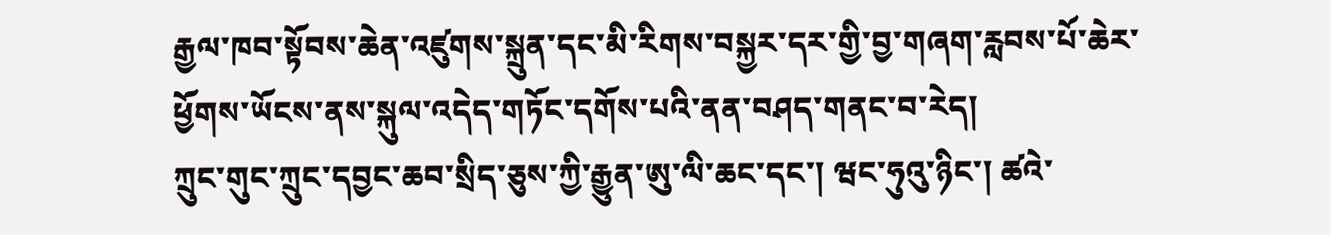རྒྱལ་ཁབ་སྟོབས་ཆེན་འཛུགས་སྐྲུན་དང་མི་རིགས་བསྐྱར་དར་གྱི་བྱ་གཞག་རླབས་པོ་ཆེར་ཕྱོགས་ཡོངས་ནས་སྐུལ་འདེད་གཏོང་དགོས་པའི་ནན་བཤད་གནང་བ་རེད།
ཀྲུང་གུང་ཀྲུང་དབྱང་ཆབ་སྲིད་ཅུས་ཀྱི་རྒྱུན་ཨུ་ལི་ཆང་དང་། ཝང་ཧུའུ་ཉིང་། ཚའེ་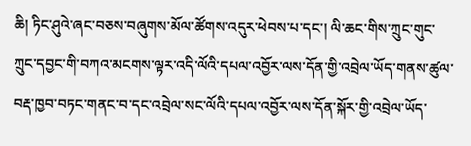ཆི། ཏིང་ཤུའེ་ཞང་བཅས་བཞུགས་མོལ་ཚོགས་འདུར་ཕེབས་པ་དང་། ལི་ཆང་གིས་ཀྲུང་གུང་ཀྲུང་དབྱང་གི་བཀའ་མངགས་ལྟར་འདི་ལོའི་དཔལ་འབྱོར་ལས་དོན་གྱི་འབྲེལ་ཡོད་གནས་ཚུལ་བརྡ་ཁྱབ་བཏང་གནང་བ་དང་འབྲེལ་སང་ལོའི་དཔལ་འབྱོར་ལས་དོན་སྐོར་གྱི་འབྲེལ་ཡོད་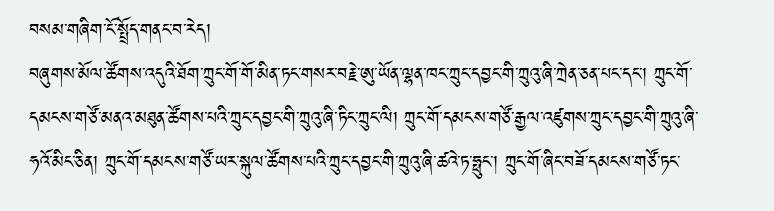བསམ་གཞིག་ངོ་སྤྲོད་གནང་བ་རེད།
བཞུགས་མོལ་ཚོགས་འདུའི་ཐོག་ཀྲུང་གོ་གོ་མིན་ཏང་གསར་བརྗེ་ཨུ་ཡོན་ལྷན་ཁང་ཀྲུང་དབྱང་གི་ཀྲུའུ་ཞི་ཀྲེན་ཅན་པང་དང་། ཀྲུང་གོ་དམངས་གཙོ་མནའ་མཐུན་ཚོགས་པའི་ཀྲུང་དབྱང་གི་ཀྲུའུ་ཞི་ཏིང་ཀྲུང་ལི། ཀྲུང་གོ་དམངས་གཙོ་རྒྱལ་འཛུགས་ཀྲུང་དབྱང་གི་ཀྲུའུ་ཞི་ཧའོ་མིང་ཅིན། ཀྲུང་གོ་དམངས་གཙོ་ཡར་སྐུལ་ཚོགས་པའི་ཀྲུང་དབྱང་གི་ཀྲུའུ་ཞི་ཚའེ་ཏ་ཧྥུང་། ཀྲུང་གོ་ཞིང་བཟོ་དམངས་གཙོ་ཏང་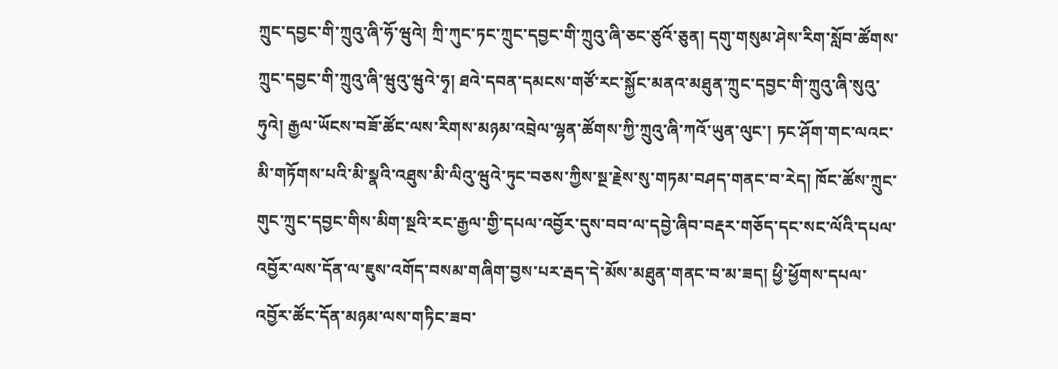ཀྲུང་དབྱང་གི་ཀྲུའུ་ཞི་ཧོ་ཝུའེ། ཀྲི་ཀུང་ཏང་ཀྲུང་དབྱང་གི་ཀྲུའུ་ཞི་ཅང་ཙུའོ་ཅུན། དགུ་གསུམ་ཤེས་རིག་སློབ་ཚོགས་ཀྲུང་དབྱང་གི་ཀྲུའུ་ཞི་ཝུའུ་ཝུའེ་ཧྭ། ཐའེ་དབན་དམངས་གཙོ་རང་སྐྱོང་མནའ་མཐུན་ཀྲུང་དབྱང་གི་ཀྲུའུ་ཞི་སུའུ་ཧུའེ། རྒྱལ་ཡོངས་བཟོ་ཚོང་ལས་རིགས་མཉམ་འབྲེལ་ལྷན་ཚོགས་ཀྱི་ཀྲུའུ་ཞི་ཀའོ་ཡུན་ལུང་། ཏང་ཤོག་གང་ལའང་མི་གཏོགས་པའི་མི་སྣའི་འཐུས་མི་ལིའུ་ཝུའེ་ཏུང་བཅས་ཀྱིས་སྔ་རྗེས་སུ་གཏམ་བཤད་གནང་བ་རེད། ཁོང་ཚོས་ཀྲུང་གུང་ཀྲུང་དབྱང་གིས་མིག་སྔའི་རང་རྒྱལ་གྱི་དཔལ་འབྱོར་དུས་བབ་ལ་དབྱེ་ཞིབ་བརྡར་གཅོད་དང་སང་ལོའི་དཔལ་འབྱོར་ལས་དོན་ལ་ཇུས་འགོད་བསམ་གཞིག་བྱས་པར་རྦད་དེ་མོས་མཐུན་གནང་བ་མ་ཟད། ཕྱི་ཕྱོགས་དཔལ་འབྱོར་ཚོང་དོན་མཉམ་ལས་གཏིང་ཟབ་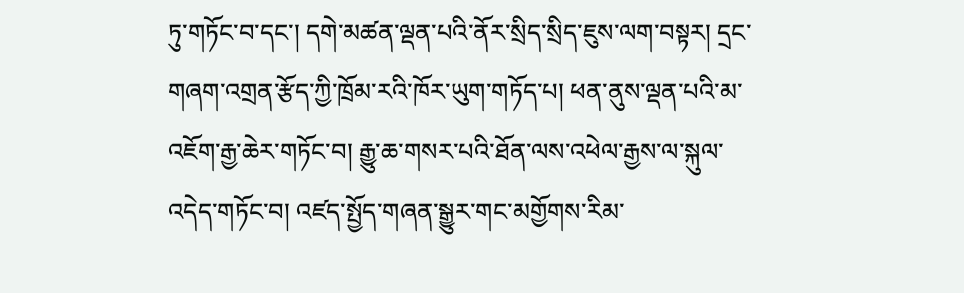ཏུ་གཏོང་བ་དང་། དགེ་མཚན་ལྡན་པའི་ནོར་སྲིད་སྲིད་ཇུས་ལག་བསྟར། དྲང་གཞག་འགྲན་རྩོད་ཀྱི་ཁྲོམ་རའི་ཁོར་ཡུག་གཏོད་པ། ཕན་ནུས་ལྡན་པའི་མ་འཇོག་རྒྱ་ཆེར་གཏོང་བ། རྒྱུ་ཆ་གསར་པའི་ཐོན་ལས་འཕེལ་རྒྱས་ལ་སྐུལ་འདེད་གཏོང་བ། འཛད་སྤྱོད་གཞན་སྒྱུར་གང་མགྱོགས་རིམ་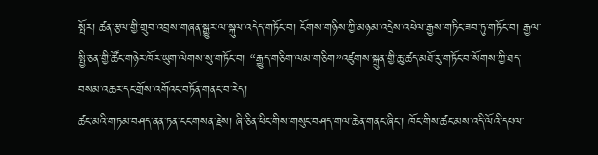སྤོར། ཚན་རྩལ་གྱི་གྲུབ་འབྲས་གཞན་སྒྱུར་ལ་སྐུལ་འདེད་གཏོང་བ། ངོགས་གཉིས་ཀྱི་མཉམ་འདྲེས་འཕེལ་རྒྱས་གཏིང་ཟབ་ཏུ་གཏོང་བ། རྒྱལ་སྤྱི་ཅན་གྱི་ཚོང་གཉེར་ཁོར་ཡུག་ལེགས་སུ་གཏོང་བ། “རྒྱུད་གཅིག་ལམ་གཅིག”འཛུགས་སྐྲུན་གྱི་ཆུ་ཚད་མཐོ་རུ་གཏོང་བ་སོགས་ཀྱི་ཐད་བསམ་འཆར་དང་གྲོས་འགོའང་བཏོན་གནང་བ་རེད།
ཚང་མའི་གཏམ་བཤད་ནན་ཏན་ངང་གསན་རྗེས། ཞི་ཅིན་ཕིང་གིས་གསུང་བཤད་གལ་ཆེན་གནང་ཞིང་། ཁོང་གིས་ཚང་མས་འདི་ལོའི་དཔལ་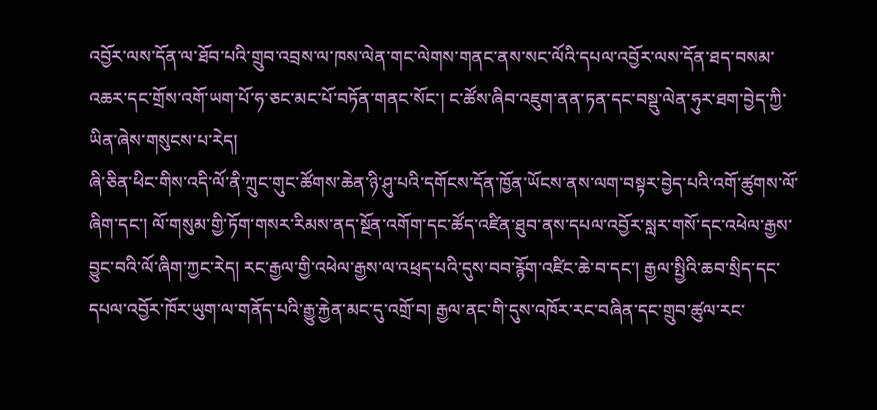འབྱོར་ལས་དོན་ལ་ཐོབ་པའི་གྲུབ་འབྲས་ལ་ཁས་ལེན་གང་ལེགས་གནང་ནས་སང་ལོའི་དཔལ་འབྱོར་ལས་དོན་ཐད་བསམ་འཆར་དང་གྲོས་འགོ་ཡག་པོ་ཧ་ཅང་མང་པོ་བཏོན་གནང་སོང་། ང་ཚོས་ཞིབ་འཇུག་ནན་ཏན་དང་བསྡུ་ལེན་ཧུར་ཐག་བྱེད་ཀྱི་ཡིན་ཞེས་གསུངས་པ་རེད།
ཞི་ཅིན་ཕིང་གིས་འདི་ལོ་ནི་ཀྲུང་གུང་ཚོགས་ཆེན་ཉི་ཤུ་པའི་དགོངས་དོན་ཁྱོན་ཡོངས་ནས་ལག་བསྟར་བྱེད་པའི་འགོ་ཚུགས་ལོ་ཞིག་དང་། ལོ་གསུམ་གྱི་ཏོག་གསར་རིམས་ནད་སྔོན་འགོག་དང་ཚོད་འཛིན་ཐུབ་ནས་དཔལ་འབྱོར་སླར་གསོ་དང་འཕེལ་རྒྱས་བྱུང་བའི་ལོ་ཞིག་ཀྱང་རེད། རང་རྒྱལ་གྱི་འཕེལ་རྒྱས་ལ་འཕྲད་པའི་དུས་བབ་རྙོག་འཛིང་ཆེ་བ་དང་། རྒྱལ་སྤྱིའི་ཆབ་སྲིད་དང་དཔལ་འབྱོར་ཁོར་ཡུག་ལ་གནོད་པའི་རྒྱུ་རྐྱེན་མང་དུ་འགྲོ་བ། རྒྱལ་ནང་གི་དུས་འཁོར་རང་བཞིན་དང་གྲུབ་ཚུལ་རང་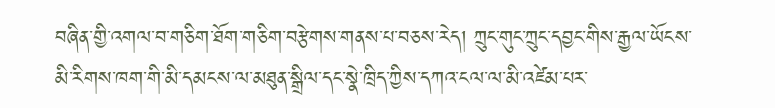བཞིན་གྱི་འགལ་བ་གཅིག་ཐོག་གཅིག་བརྩེགས་གནས་པ་བཅས་རེད། ཀྲུང་གུང་ཀྲུང་དབྱང་གིས་རྒྱལ་ཡོངས་མི་རིགས་ཁག་གི་མི་དམངས་ལ་མཐུན་སྒྲིལ་དང་སྣེ་ཁྲིད་ཀྱིས་དཀའ་ངལ་ལ་མི་འཛེམ་པར་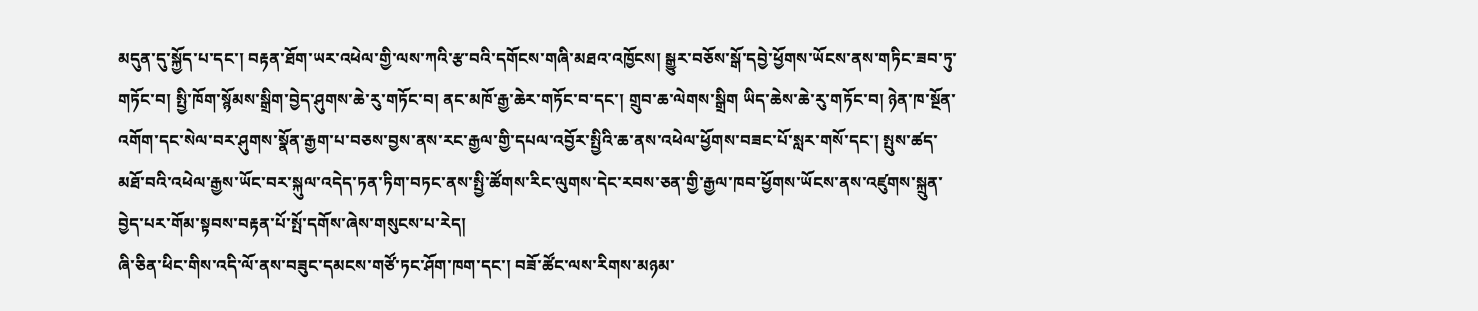མདུན་དུ་སྐྱོད་པ་དང་། བརྟན་ཐོག་ཡར་འཕེལ་གྱི་ལས་ཀའི་རྩ་བའི་དགོངས་གཞི་མཐའ་འཁྱོངས། སྒྱུར་བཅོས་སྒོ་དབྱེ་ཕྱོགས་ཡོངས་ནས་གཏིང་ཟབ་ཏུ་གཏོང་བ། སྤྱི་ཁོག་སྙོམས་སྒྲིག་བྱེད་ཤུགས་ཆེ་རུ་གཏོང་བ། ནང་མཁོ་རྒྱ་ཆེར་གཏོང་བ་དང་། གྲུབ་ཆ་ལེགས་སྒྲིག ཡིད་ཆེས་ཆེ་རུ་གཏོང་བ། ཉེན་ཁ་སྔོན་འགོག་དང་སེལ་བར་ཤུགས་སྣོན་རྒྱག་པ་བཅས་བྱས་ནས་རང་རྒྱལ་གྱི་དཔལ་འབྱོར་སྤྱིའི་ཆ་ནས་འཕེལ་ཕྱོགས་བཟང་པོ་སླར་གསོ་དང་། སྤུས་ཚད་མཐོ་བའི་འཕེལ་རྒྱས་ཡོང་བར་སྐུལ་འདེད་ཏན་ཏིག་བཏང་ནས་སྤྱི་ཚོགས་རིང་ལུགས་དེང་རབས་ཅན་གྱི་རྒྱལ་ཁབ་ཕྱོགས་ཡོངས་ནས་འཛུགས་སྐྲུན་བྱེད་པར་གོམ་སྟབས་བརྟན་པོ་སྤོ་དགོས་ཞེས་གསུངས་པ་རེད།
ཞི་ཅིན་ཕིང་གིས་འདི་ལོ་ནས་བཟུང་དམངས་གཙོ་ཏང་ཤོག་ཁག་དང་། བཟོ་ཚོང་ལས་རིགས་མཉམ་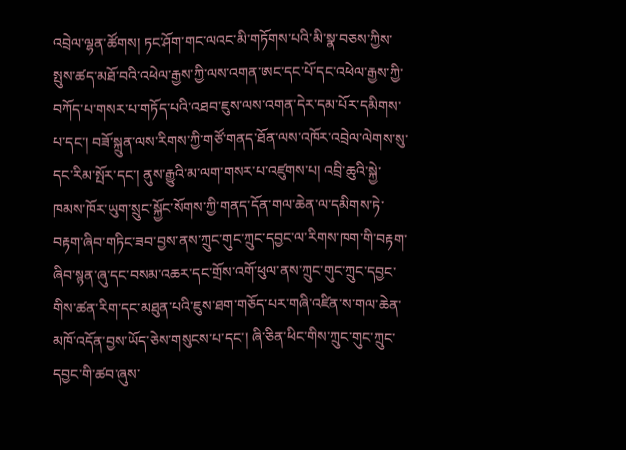འབྲེལ་ལྷན་ཚོགས། ཏང་ཤོག་གང་ལའང་མི་གཏོགས་པའི་མི་སྣ་བཅས་ཀྱིས་སྤུས་ཚད་མཐོ་བའི་འཕེལ་རྒྱས་ཀྱི་ལས་འགན་ཨང་དང་པོ་དང་འཕེལ་རྒྱས་ཀྱི་བཀོད་པ་གསར་པ་གཏོད་པའི་འཐབ་ཇུས་ལས་འགན་དེར་དམ་པོར་དམིགས་པ་དང་། བཟོ་སྐྲུན་ལས་རིགས་ཀྱི་གཙོ་གནད་ཐོན་ལས་འཁོར་འབྲེལ་ལེགས་སུ་དང་རིམ་སྤོར་དང་། ནུས་རྒྱུའི་མ་ལག་གསར་པ་འཛུགས་པ། འབྲི་ཆུའི་སྐྱེ་ཁམས་ཁོར་ཡུག་སྲུང་སྐྱོང་སོགས་ཀྱི་གནད་དོན་གལ་ཆེན་ལ་དམིགས་ཏེ་བརྟག་ཞིབ་གཏིང་ཟབ་བྱས་ནས་ཀྲུང་གུང་ཀྲུང་དབྱང་ལ་རིགས་ཁག་གི་བརྟག་ཞིབ་སྙན་ཞུ་དང་བསམ་འཆར་དང་གྲོས་འགོ་ཕུལ་ནས་ཀྲུང་གུང་ཀྲུང་དབྱང་གིས་ཚན་རིག་དང་མཐུན་པའི་ཇུས་ཐག་གཅོད་པར་གཞི་འཛིན་ས་གལ་ཆེན་མཁོ་འདོན་བྱས་ཡོད་ཅེས་གསུངས་པ་དང་། ཞི་ཅིན་ཕིང་གིས་ཀྲུང་གུང་ཀྲུང་དབྱང་གི་ཚབ་ཞུས་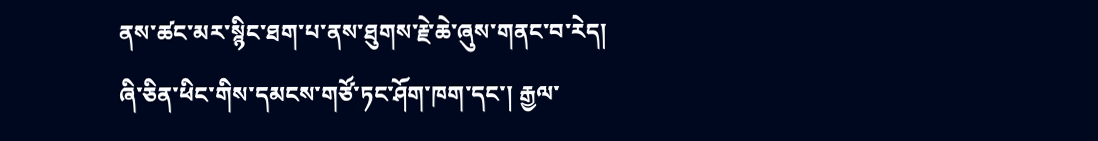ནས་ཚང་མར་སྙིང་ཐག་པ་ནས་ཐུགས་རྗེ་ཆེ་ཞུས་གནང་བ་རེད།
ཞི་ཅིན་ཕིང་གིས་དམངས་གཙོ་ཏང་ཤོག་ཁག་དང་། རྒྱལ་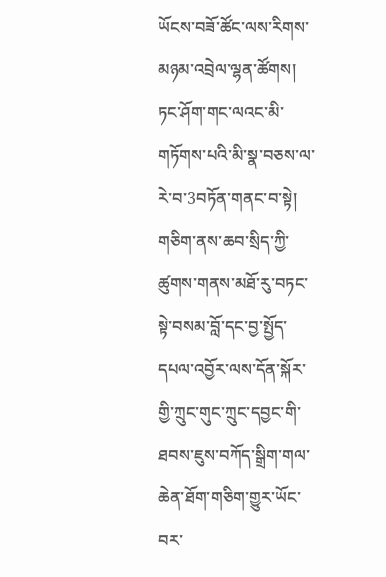ཡོངས་བཟོ་ཚོང་ལས་རིགས་མཉམ་འབྲེལ་ལྷན་ཚོགས། ཏང་ཤོག་གང་ལའང་མི་གཏོགས་པའི་མི་སྣ་བཅས་ལ་རེ་བ་3བཏོན་གནང་བ་སྟེ། གཅིག་ནས་ཆབ་སྲིད་ཀྱི་ཚུགས་གནས་མཐོ་རུ་བཏང་སྟེ་བསམ་བློ་དང་བྱ་སྤྱོད་དཔལ་འབྱོར་ལས་དོན་སྐོར་གྱི་ཀྲུང་གུང་ཀྲུང་དབྱང་གི་ཐབས་ཇུས་བཀོད་སྒྲིག་གལ་ཆེན་ཐོག་གཅིག་གྱུར་ཡོང་བར་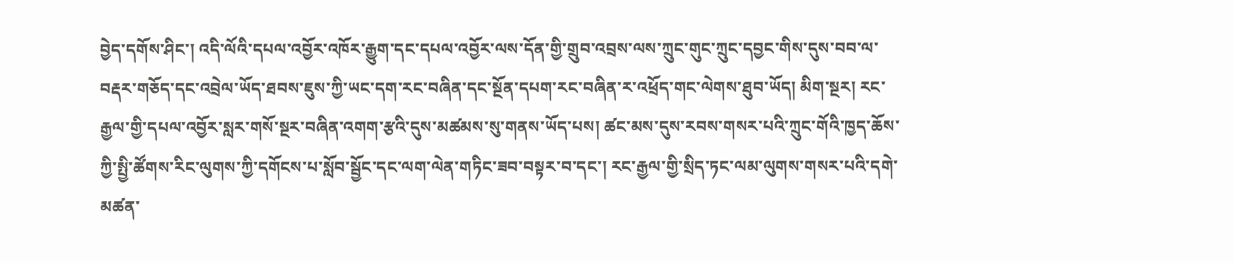བྱེད་དགོས་ཤིང་། འདི་ལོའི་དཔལ་འབྱོར་འཁོར་རྒྱུག་དང་དཔལ་འབྱོར་ལས་དོན་གྱི་གྲུབ་འབྲས་ལས་ཀྲུང་གུང་ཀྲུང་དབྱང་གིས་དུས་བབ་ལ་བརྡར་གཅོད་དང་འབྲེལ་ཡོད་ཐབས་ཇུས་ཀྱི་ཡང་དག་རང་བཞིན་དང་སྔོན་དཔག་རང་བཞིན་ར་འཕྲོད་གང་ལེགས་ཐུབ་ཡོད། མིག་སྔར། རང་རྒྱལ་གྱི་དཔལ་འབྱོར་སླར་གསོ་སྔར་བཞིན་འགག་རྩའི་དུས་མཚམས་སུ་གནས་ཡོད་པས། ཚང་མས་དུས་རབས་གསར་པའི་ཀྲུང་གོའི་ཁྱད་ཆོས་ཀྱི་སྤྱི་ཚོགས་རིང་ལུགས་ཀྱི་དགོངས་པ་སློབ་སྦྱོང་དང་ལག་ལེན་གཏིང་ཟབ་བསྟར་བ་དང་། རང་རྒྱལ་གྱི་སྲིད་ཏང་ལམ་ལུགས་གསར་པའི་དགེ་མཚན་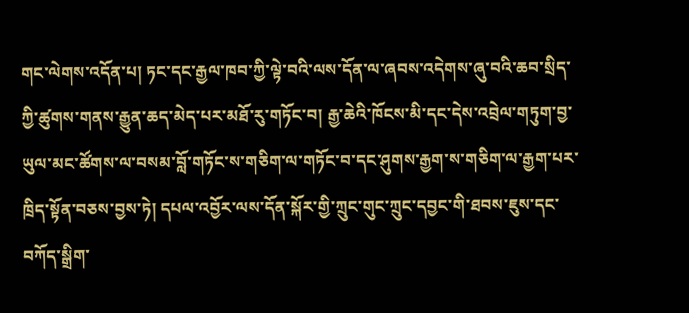གང་ལེགས་འདོན་པ། ཏང་དང་རྒྱལ་ཁབ་ཀྱི་ལྟེ་བའི་ལས་དོན་ལ་ཞབས་འདེགས་ཞུ་བའི་ཆབ་སྲིད་ཀྱི་ཚུགས་གནས་རྒྱུན་ཆད་མེད་པར་མཐོ་རུ་གཏོང་བ། རྒྱ་ཆེའི་ཁོངས་མི་དང་དེས་འབྲེལ་གཏུག་བྱ་ཡུལ་མང་ཚོགས་ལ་བསམ་བློ་གཏོང་ས་གཅིག་ལ་གཏོང་བ་དང་ཤུགས་རྒྱག་ས་གཅིག་ལ་རྒྱག་པར་ཁྲིད་སྟོན་བཅས་བྱས་ཏེ། དཔལ་འབྱོར་ལས་དོན་སྐོར་གྱི་ཀྲུང་གུང་ཀྲུང་དབྱང་གི་ཐབས་ཇུས་དང་བཀོད་སྒྲིག་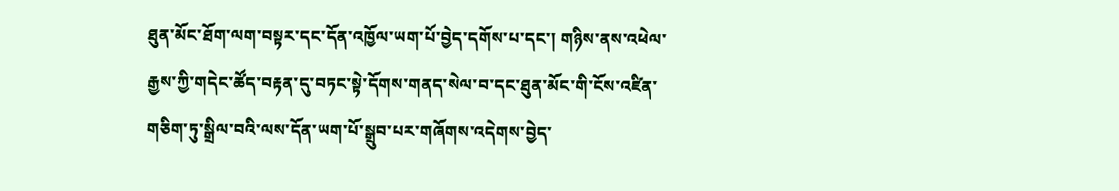ཐུན་མོང་ཐོག་ལག་བསྟར་དང་དོན་འཁྱོལ་ཡག་པོ་བྱེད་དགོས་པ་དང་། གཉིས་ནས་འཕེལ་རྒྱས་ཀྱི་གདེང་ཚོད་བརྟན་དུ་བཏང་སྟེ་དོགས་གནད་སེལ་བ་དང་ཐུན་མོང་གི་ངོས་འཛིན་གཅིག་ཏུ་སྒྲིལ་བའི་ལས་དོན་ཡག་པོ་སྒྲུབ་པར་གཞོགས་འདེགས་བྱེད་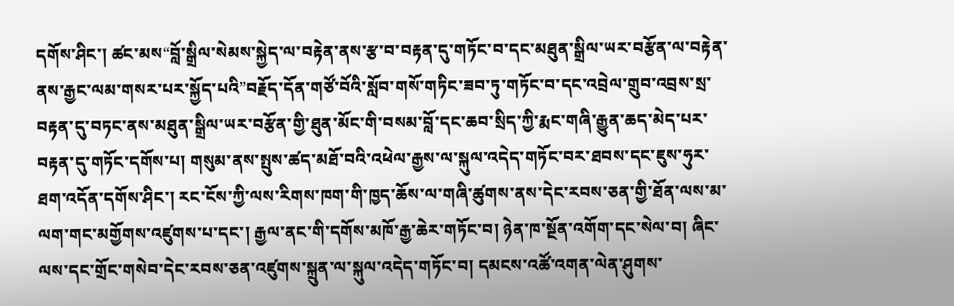དགོས་ཤིང་། ཚང་མས“བློ་སྒྲིལ་སེམས་སྐྱེད་ལ་བརྟེན་ནས་རྩ་བ་བརྟན་དུ་གཏོང་བ་དང་མཐུན་སྒྲིལ་ཡར་བརྩོན་ལ་བརྟེན་ནས་རྒྱང་ལམ་གསར་པར་སྐྱོད་པའི”བརྗོད་དོན་གཙོ་བོའི་སློབ་གསོ་གཏིང་ཟབ་ཏུ་གཏོང་བ་དང་འབྲེལ་གྲུབ་འབྲས་སྲ་བརྟན་དུ་བཏང་ནས་མཐུན་སྒྲིལ་ཡར་བརྩོན་གྱི་ཐུན་མོང་གི་བསམ་བློ་དང་ཆབ་སྲིད་ཀྱི་རྨང་གཞི་རྒྱུན་ཆད་མེད་པར་བརྟན་དུ་གཏོང་དགོས་པ། གསུམ་ནས་སྤུས་ཚད་མཐོ་བའི་འཕེལ་རྒྱས་ལ་སྐུལ་འདེད་གཏོང་བར་ཐབས་དང་ཇུས་ཧུར་ཐག་འདོན་དགོས་ཤིང་། རང་ངོས་ཀྱི་ལས་རིགས་ཁག་གི་ཁྱད་ཆོས་ལ་གཞི་ཚུགས་ནས་དེང་རབས་ཅན་གྱི་ཐོན་ལས་མ་ལག་གང་མགྱོགས་འཛུགས་པ་དང་། རྒྱལ་ནང་གི་དགོས་མཁོ་རྒྱ་ཆེར་གཏོང་བ། ཉེན་ཁ་སྔོན་འགོག་དང་སེལ་བ། ཞིང་ལས་དང་གྲོང་གསེབ་དེང་རབས་ཅན་འཛུགས་སྐྲུན་ལ་སྐུལ་འདེད་གཏོང་བ། དམངས་འཚོ་འགན་ལེན་ཤུགས་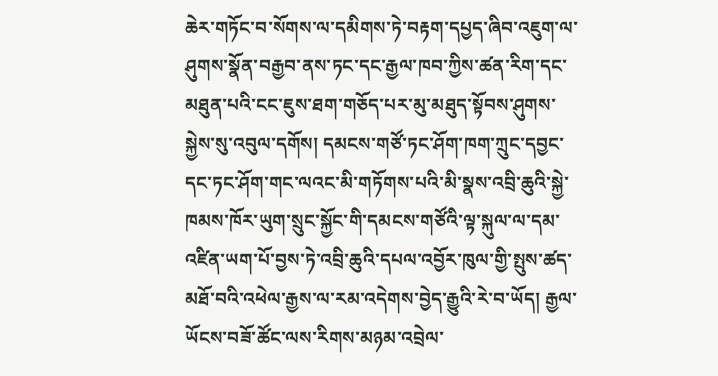ཆེར་གཏོང་བ་སོགས་ལ་དམིགས་ཏེ་བརྟག་དཔྱད་ཞིབ་འཇུག་ལ་ཤུགས་སྣོན་བརྒྱབ་ནས་ཏང་དང་རྒྱལ་ཁབ་ཀྱིས་ཚན་རིག་དང་མཐུན་པའི་ངང་ཇུས་ཐག་གཅོད་པར་མུ་མཐུད་སྟོབས་ཤུགས་སྐྱེས་སུ་འབུལ་དགོས། དམངས་གཙོ་ཏང་ཤོག་ཁག་ཀྲུང་དབྱང་དང་ཏང་ཤོག་གང་ལའང་མི་གཏོགས་པའི་མི་སྣས་འབྲི་ཆུའི་སྐྱེ་ཁམས་ཁོར་ཡུག་སྲུང་སྐྱོང་གི་དམངས་གཙོའི་ལྟ་སྐུལ་ལ་དམ་འཛིན་ཡག་པོ་བྱས་ཏེ་འབྲི་ཆུའི་དཔལ་འབྱོར་ཁུལ་གྱི་སྤུས་ཚད་མཐོ་བའི་འཕེལ་རྒྱས་ལ་རམ་འདེགས་བྱེད་རྒྱུའི་རེ་བ་ཡོད། རྒྱལ་ཡོངས་བཟོ་ཚོང་ལས་རིགས་མཉམ་འབྲེལ་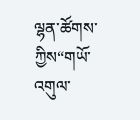ལྷན་ཚོགས་ཀྱིས“གཡོ་འགུལ་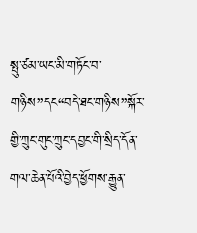སྤུ་ཙམ་ཡང་མི་གཏོང་བ་གཉིས”དང“བདེ་ཐང་གཉིས”སྐོར་གྱི་ཀྲུང་གུང་ཀྲུང་དབྱང་གི་སྲིད་དོན་གལ་ཆེན་པོའི་བྱེད་ཕྱོགས་རྒྱུན་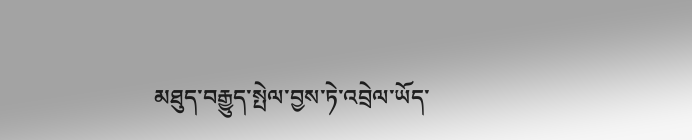མཐུད་བརྒྱུད་སྤེལ་བྱས་ཏེ་འབྲེལ་ཡོད་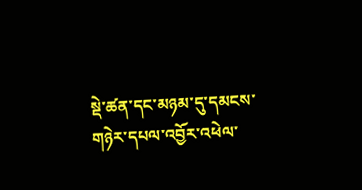སྡེ་ཚན་དང་མཉམ་དུ་དམངས་གཉེར་དཔལ་འབྱོར་འཕེལ་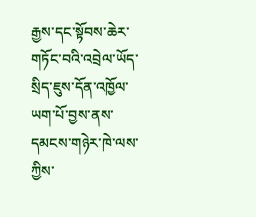རྒྱས་དང་སྟོབས་ཆེར་གཏོང་བའི་འབྲེལ་ཡོད་སྲིད་ཇུས་དོན་འཁྱོལ་ཡག་པོ་བྱས་ནས་དམངས་གཉེར་ཁེ་ལས་ཀྱིས་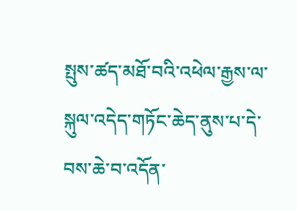སྤུས་ཚད་མཐོ་བའི་འཕེལ་རྒྱས་ལ་སྐུལ་འདེད་གཏོང་ཆེད་ནུས་པ་དེ་བས་ཆེ་བ་འདོན་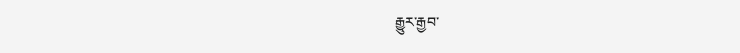རྒྱུར་རྒྱབ་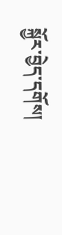སྐྱོར་བྱེད་དགོས།